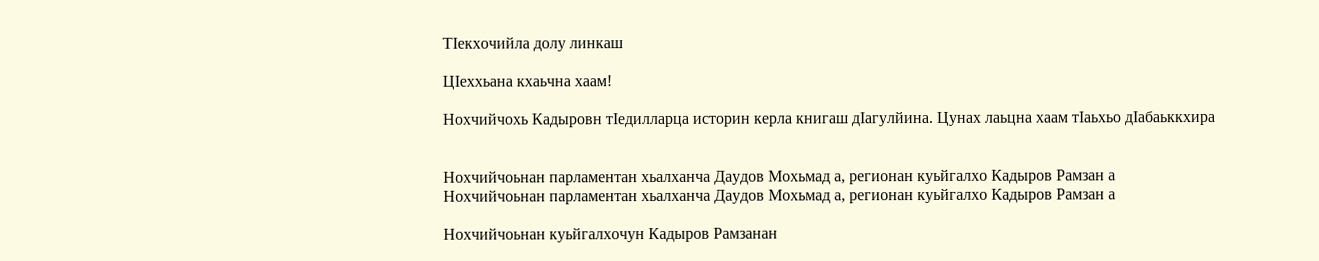ТIекхочийла долу линкаш

ЦIеххьана кхаьчна хаам!

Нохчийчохь Кадыровн тIедилларца историн керла книгаш дIагулйина. Цунах лаьцна хаам тIаьхьо дIабаьккхира


Нохчийчоьнан парламентан хьалханча Даудов Мохьмад а, регионан куьйгалхо Кадыров Рамзан а
Нохчийчоьнан парламентан хьалханча Даудов Мохьмад а, регионан куьйгалхо Кадыров Рамзан а

Нохчийчоьнан куьйгалхочун Кадыров Рамзанан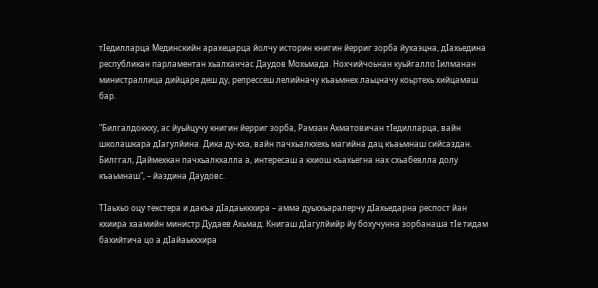тIедилларца Мединскийн арахецарца йолчу историн книгин йерриг зорба йухаэцна, дIахьедина республикан парламентан хьалханчас Даудов Мохьмада. Нохчийчоьнан куьйгалло Iилманан министраллица дийцаре деш ду, репрессеш лелийначу къаьмнех лаьцначу коьртехь хийцамаш бар.

"Билгалдоккху, ас йуьйцучу книгин йерриг зорба, Рамзан Ахматовичан тIедилларца, вайн школашкара дIагулйина. Дика ду-кха, вайн пачхьалкхехь магийна дац къаьмнаш сийсаздан. Билггал, Даймехкан пачхьалкхалла а, интересаш а кхиош къахьегна нах схьабевлла долу къаьмнаш", – йаздина Даудовс.

ТIаьхьо оцу текстера и дакъа дIадаьккхира – амма дуьххьаралерчу дIахьедарна респост йан кхиира хаамийн министр Дудаев Ахьмад. Книгаш дIагулйийр йу бохучунна зорбанаша тIе тидам бахийтича цо а дIайаьккхира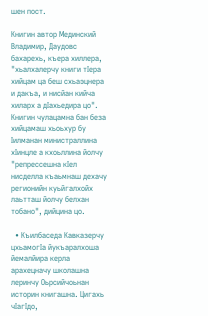шен пост.

Книгин автор Мединский Владимир, Даудовс бахарехь, къера хиллера, "хьалхалерчу книги тIера хийцам ца беш схьаэцнера и дакъа, и нисйан кийча хиларх а дIахьедира цо". Книгин чулацамна бан беза хийцамаш хьоьхур бу Iилманан министраллина хIинцле а кхоьллина йолчу "репрессешна кIел нисделла къаьмнаш дехачу регионийн куьйгалхойх лаьтташ йолчу белхан тобано", дийцина цо.

  • Къилбаседа Кавказерчу цхьамогIа йукъаралхоша йемалйира керла арахецначу школашна леринчу Оьрсийчоьнан историн книгашна. Цигахь чIагIдо,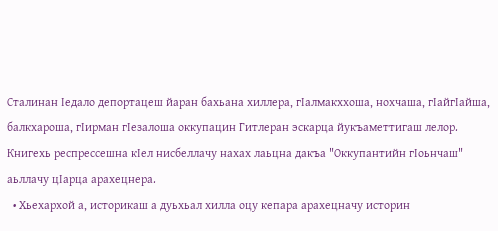Сталинан Iедало депортацеш йаран бахьана хиллера, гIалмакххоша, нохчаша, гIайгIайша, балкхароша, гIирман гIезалоша оккупацин Гитлеран эскарца йукъаметтигаш лелор. Книгехь респрессешна кIел нисбеллачу нахах лаьцна дакъа "Оккупантийн гIоьнчаш" аьллачу цIарца арахецнера.
  • Хьехархой а, историкаш а дуьхьал хилла оцу кепара арахецначу историн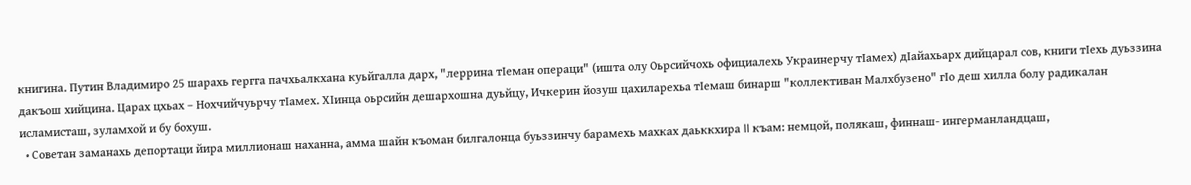книгина. Путин Владимиро 25 шарахь гергга пачхьалкхана куьйгалла дарх, "леррина тIеман операци" (ишта олу Оьрсийчохь официалехь Украинерчу тIамех) дIайахьарх дийцарал сов, книги тIехь дуьззина дакъош хийцина. Царах цхьах – Нохчийчуьрчу тIамех. ХIинца оьрсийн дешархошна дуьйцу, Ичкерин йозуш цахиларехьа тIемаш бинарш "коллективан Малхбузено" гIо деш хилла болу радикалан исламисташ, зуламхой и бу бохуш.
  • Советан заманахь депортаци йира миллионаш наханна, амма шайн къоман билгалонца буьззинчу барамехь махках даьккхира II къам: немцой, полякаш, финнаш- ингерманландцаш,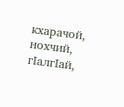кхарачой, нохчий, гIалгIай,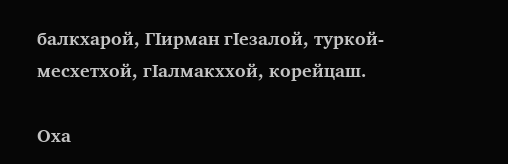балкхарой, ГIирман гIезалой, туркой-месхетхой, гIалмакххой, корейцаш.

Оха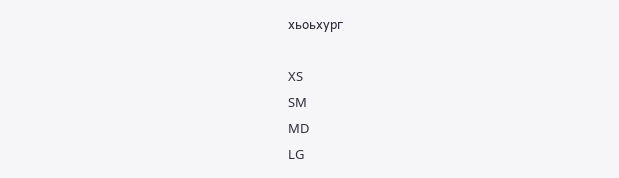хьоьхург

XS
SM
MD
LG